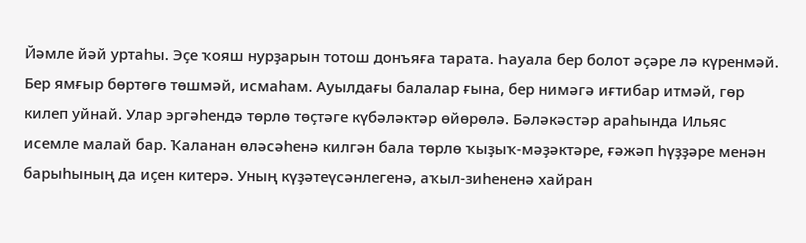Йәмле йәй уртаһы. Эҫе ҡояш нурҙарын тотош донъяға тарата. Һауала бер болот әҫәре лә күренмәй. Бер ямғыр бөртөгө төшмәй, исмаһам. Ауылдағы балалар ғына, бер нимәгә иғтибар итмәй, гөр килеп уйнай. Улар эргәһендә төрлө төҫтәге күбәләктәр өйөрөлә. Бәләкәстәр араһында Ильяс исемле малай бар. Ҡаланан өләсәһенә килгән бала төрлө ҡыҙыҡ-мәҙәктәре, ғәжәп һүҙҙәре менән барыһының да иҫен китерә. Уның күҙәтеүсәнлегенә, аҡыл-зиһененә хайран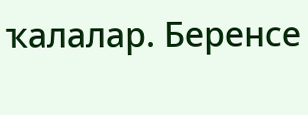ҡалалар. Беренсе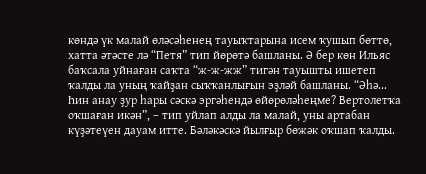көндә үк малай өләсәһенең тауыҡтарына исем ҡушып бөттө, хатта әтәсте лә “Петя” тип йөрөтә башланы. Ә бер көн Ильяс баҡсала уйнаған саҡта “ж-ж-жж” тигән тауышты ишетеп ҡалды ла уның ҡайҙан сыҡҡанлығын эҙләй башланы. “Әһә... Һин анау ҙур һары сәскә эргәһендә өйөрөләһеңме? Вертолетҡа оҡшаған икән”, – тип уйлап алды ла малай, уны артабан күҙәтеүен дауам итте. Бәләкәскә йылғыр бөжәк оҡшап ҡалды.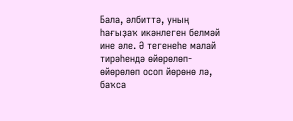Бала, әлбиттә, уның һағыҙаҡ икәнлеген белмәй ине әле. Ә тегенеһе малай тирәһендә өйөрөлөп-өйөрөлөп осоп йөрөнө лә, баҡса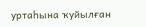уртаһына ҡуйылған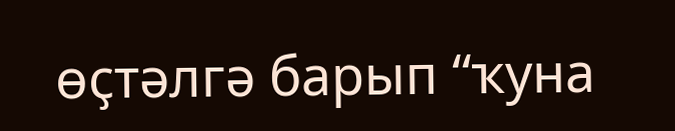өҫтәлгә барып “ҡуна